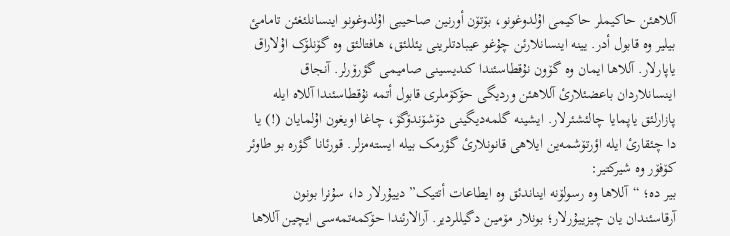آللاهئن حاکیملر حاکیمی اۇلدوغونو، بۆتۆن أورنین صاحیبی اۇلدوغونو اینسانلئغئن تامامئ بیلیر وە قابول أدر. یینە اینسانلارئن چۇغو عیبادتلرینی یئللئق، هافتالئق وە گۆنلۆک اۇلاراق یاپارلار. آللاها ایمان وە گۆون نۇقطاسئندا کندیسینی صامیمی گؤرۆرلر. آنجاق اینسانلاردان باعضئلارئ آللاهئن وردیگی حۆکۆملری قابول أتمە نۇقطاسئندا آللاە ایلە پازارلئق یاپمایا چالئشئرلار. ایشینە گلمەدیگینی دۆشۆندۆگۆ، چاغا اویغون اۇلمایان (!) یا دا چئقارئ ایلە اؤرتۆشمەین ایلاهی قانونلارئ گؤرمک بیلە ایستەمزلر. قورئانا گؤرە بو طاوئر کۆفۆر وە شیرکتیر:
بیر دە؛ “آللاها وە رسولۆنە ایناندئق وە ایطاعات أتتیک” دییۇرلار دا، سۇنرا بونون آرقاسئندان یان چیزییۇرلار؛ بونلار مۆمین دگیللردیر. آرالارئندا حۆکمەتمەسی ایچین آللاها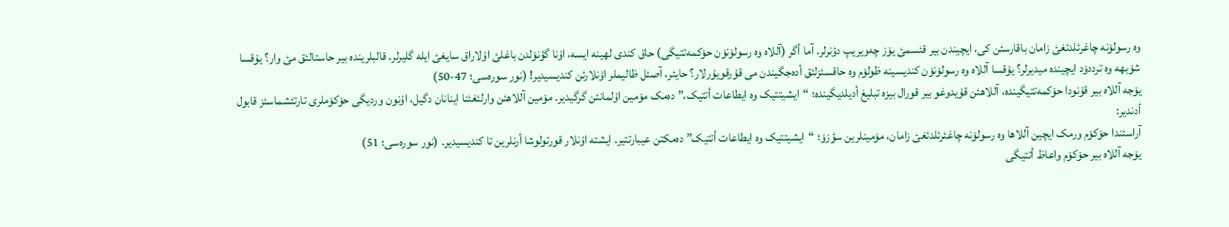وە رسولۆنە چاغرئلدئغئ زامان باقارسئن کی، ایچیندن بیر قئسمئ یۆز چەویریپ دؤنرلر. آما أگر (آللاە وە رسولۆنۆن حۆکمەتتیگی) حاق کندی لهینە ایسە، اۇنا گؤنۆلدن باغلئ اۇلاراق سایغئ ایلە گلیرلر. قالبلریندە بیر حاستالئق مئ وار؟ یۇقسا شۆبهە وە ترددۆد ایچیندە میدیرلر؟ یۇقسا آللاە وە رسولۆنۆن کندیسینە ظولۆم وە حاقسئزلئق أدەجگیندن می قۇرقویۇرلار؟ حایئر، آصئل ظالیملر اۇنلارئن کندیسیدیر! (نور سورەسی؛ 47-50)
یۆجە آللاە بیر قۇنودا حۆکمەتتیگیندە، آللاهئن قۇیدوغو بیر قورال بیزە تبلیغ أدیلدیگیندە؛ “ایشیتتیک وە ایطاعات أتتیک،” دەمک مۆمین اۇلمانئن گرگیدیر. مۆمین آللاهئن وارلئغئنا اینانان دگیل، اۇنون وردیگی حۆکۆملری تارتئشماسئز قابول أدندیر:
آراسئندا حۆکۆم ورمک ایچین آللاها وە رسولۆنە چاغئرئلدئغئ زامان، مۆمینلرین سؤزۆ؛ “ایشیتتیک وە ایطاعات أتتیک” دەمکتن عیبارتتیر. ایشتە اۇنلار قورتولوشا أرنلرین تا کندیسیدیر. (نور سورەسی؛ 51)
یۆجە آللاە بیر حۆکۆم واعاظ أتتیگی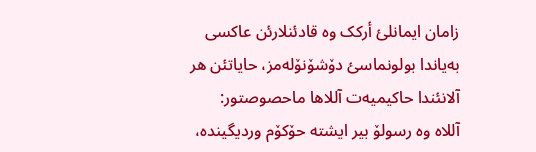زامان ایمانلئ أرکک وە قادئنلارئن عاکسی بەیاندا بولونماسئ دۆشۆنۆلەمز، حایاتئن هر آلانئندا حاکیمیەت آللاها ماحصوصتور:
آللاە وە رسولۆ بیر ایشتە حۆکۆم وردیگیندە،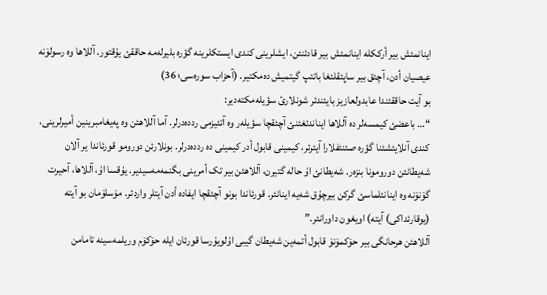اینانمئش بیر أرککلە اینانمئش بیر قادئنئن، ایشلرینی کندی ایستکلرینە گؤرە بلیرلەمە حاققئ یۇقتور. آللاها وە رسولۆنە عیصیان أدن، آچئق بیر ساپئقلئغا باتئپ گیتمیش دەمکتیر. (آحزاب سورەسی؛ 36)
بو آیت حاققئندا عابدولعازیز بایئندئر شونلارئ سؤیلەمکتەدیر:
“… باعضئ کیمسەلر دە آللاها ایناندئغئنئ آچئقچا سؤیلەر وە آتئیزمی رددەدرلر. آما آللاهئن وە پەیغامبرینین أمیرلرینی، کندی آنلایئشئنا گؤرە صئنئفلارا آیئرئر، کیمینی قابول أدر کیمینی دە رددەدرلر. بونلارئن دورومو قورئاندا یر آلان شەیطانئن دورومونا بنزەر. شەیطانئ اۇ حالە گتیرن، آللاهئن بیر تک أمرینی بگنمەمەسیدیر. یۇقسا اۇ، آللاها، آحیرت گۆنۆنە وە اینانئلماسئ گرکن بیرچۇق شەیە اینانئر. قورئاندا بونو آچئقچا ایفادە أدن آیتلر واردئر. مۆسلۆمان بو آیتە (یوقارئداکی) آیتە) اویغون داورانئر.”
آللاهئن هرحانگی بیر حۆکمۆنۆ قابول أتمەین شەیطان گیبی اۇلویۇرسا قورئان ایلە حۆکۆم وریلمەسینە تامامن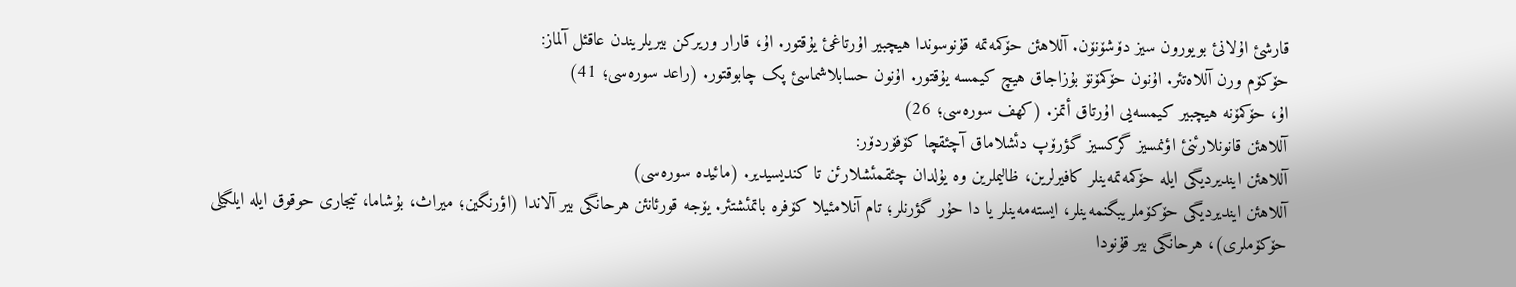قارشئ اۇلانئ بویورون سیز دۆشۆنۆن. آللاهئن حۆکمەتمە قۇنوسوندا هیچبیر اۇرتاغئ یۇقتور. اۇ، قارار وریرکن بیریلریندن عاقئل آلماز:
حۆکۆم ورن آللاەتئر. اۇنون حۆکمۆنۆ بۇزاجاق هیچ کیمسە یۇقتور. اۇنون حسابلاشماسئ پک چابوقتور. (راعد سورەسی؛ 41)
اۇ، حۆکمۆنە هیچبیر کیمسەیی اۇرتاق أتمز. (کهف سورەسی؛ 26)
آللاهئن قانونلارئنئ اؤنمسیز گرکسیز گؤرۆپ دئشلاماق آچئقچا کۆفۆردۆر:
آللاهئن ایندیردیگی ایلە حۆکمەتمەینلر کافیرلرین، ظالیملرین وە یۇلدان چئقمئشلارئن تا کندیسیدیر. (مائیدە سورەسی)
آللاهئن ایندیردیگی حۆکۆملریبگنمەینلر، ایستەمەینلر یا دا حۇر گؤرنلر؛ تام آنلامئیلا کۆفرە باتمئشتئر. یۆجە قورئانئن هرحانگی بیر آلاندا (اؤرنگین؛ میراث، بۇشاما، تیجاری حوقوق ایلە ایلگیلی حۆکۆملری)، هرحانگی بیر قۇنودا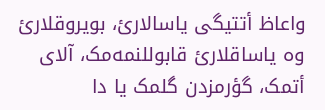واعاظ أتتیگی یاسالارئ، بویروقلارئ وە یاساقلارئ قابوللنمەمک، آلای أتمک، گؤرمزدن گلمک یا دا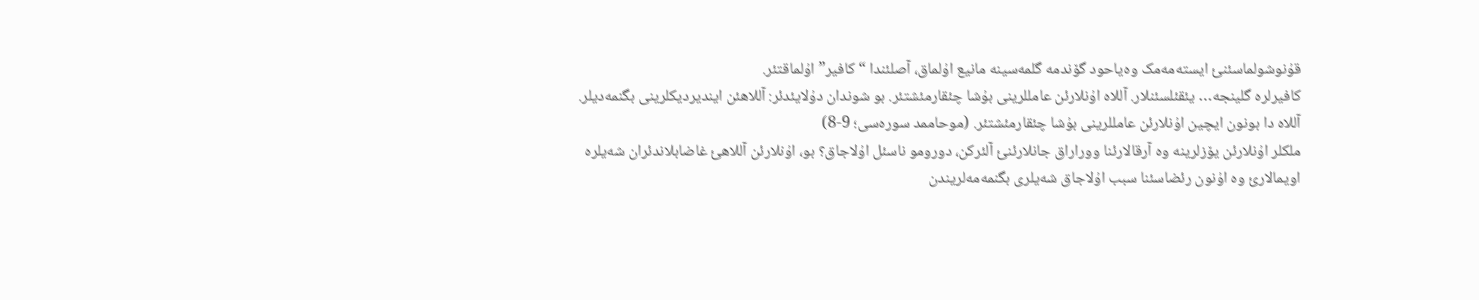قۇنوشولماسئنئ ایستەمەمک وەیاحود گۆندمە گلمەسینە مانیع اۇلماق، آصلئندا “کافیر” اۇلماقتئر.
کافیرلرە گلینجە… یئقئلسئنلار. آللاە اۇنلارئن عامللرینی بۇشا چئقارمئشتئر. بو شوندان دۇلایئدئر: آللاهئن ایندیردیکلرینی بگنمەدیلر. آللاە دا بونون ایچین اۇنلارئن عامللرینی بۇشا چئقارمئشتئر. (موحاممد سورەسی؛ 9-8)
ملکلر اۇنلارئن یۆزلرینە وە آرقالارئنا ووراراق جانلارئنئ آلئرکن، دورومو ناسئل اۇلاجاق؟ بو، اۇنلارئن آللاهئ غاضابلاندئران شەیلرە اویمالارئ وە اۇنون رئضاسئنا سبب اۇلاجاق شەیلری بگنمەمەلریندن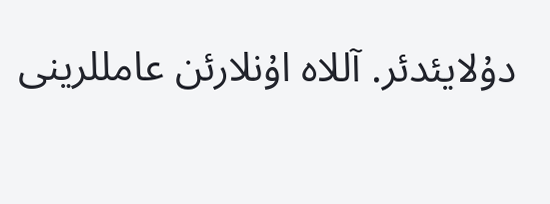دۇلایئدئر. آللاە اۇنلارئن عامللرینی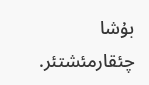بۇشا چئقارمئشتئر.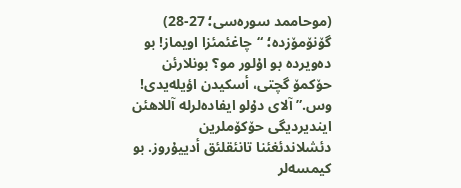(موحاممد سورەسی؛ 27-28)
گۆنۆمۆزدە؛ “چاغئمئزا اویماز! بو دەویردە بو اۇلور مو؟ بونلارئن حۆکمۆ گچتی، أسکیدن اؤیلەیدی! وس.” آلای دۇلو ایفادەلرلە آللاهئن ایندیردیگی حۆکۆملرین دئشلاندئغئنا تانئقلئق أدییۇروز. بو کیمسەلر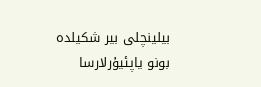بیلینچلی بیر شکیلدە بونو یاپئیۇرلارسا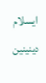ایسلام دینینین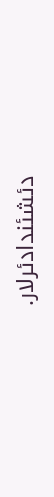دئشئندادئرلار.